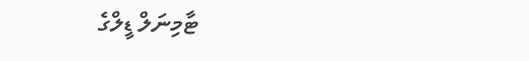ޓާމިނަލް ޑީލްގެ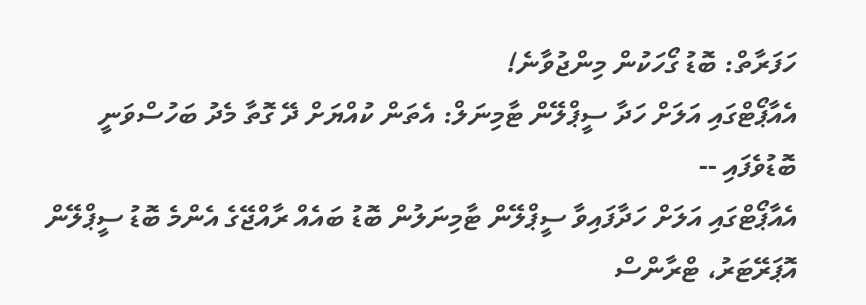ހަފަރާތް: ބޮޑު ގޯހަކުން މިންޖުވާނެ!
އެއާޕޯޓްގައި އަލަށް ހަދާ ސީޕްލޭން ޓާމިނަލް: އެތަން ކުއްޔަށް ދޭ ގޮތާ މެދު ބަހުސްވަނީ ބޮޑުވެފައި --
އެއާޕޯޓްގައި އަލަށް ހަދާފައިވާ ސީޕްލޭން ޓާމިނަލުން ބޮޑު ބައެއް ރާއްޖޭގެ އެންމެ ބޮޑު ސީޕްލޭން އޮޕަރޭޓަރު، ޓްރާންސް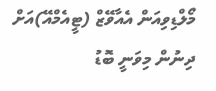މޯލްޑިވިއަން އެއާވޭޒް (ޓީއެމްއޭ)އަށް ދިނުން މިވަނީ ބޮޑު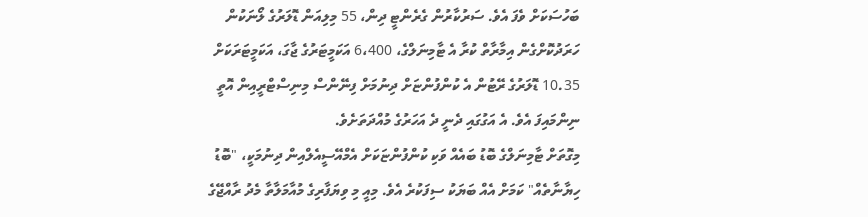ބަހުސަކަށް ވެފަ އެވެ. ސަރުކާރުން ގެރެންޓީ ދިން، 55 މިލިއަން ޑޮލަރުގެ ލޯނަކުން ހަރަދުކޮށްގެން އިމާރާތް ކުރާ އެ ޓާމިނަލްގެ، 6،400 އަކަމީޓަރުގެ ޖާގަ، އަކަމީޓަރަކަށް 10.35 ޑޮލަރުގެ ރޭޓުން އެ ކުންފުންޏަށް ދިނުމަށް ފިނޭންސް މިނިސްޓްރީއިން އޮތީ ނިންމައިފަ އެވެ. އެ އަގުގައި ދެނީ ދެ އަހަރުގެ މުއްދަތަށެވެ.
މިގޮތަށް ޓާމިނަލްގެ ބޮޑު ބައެއް ވަކި ކުންފުންޏަކަށް އެމްއޭސީއެލްއިން ދިނުމަކީ، "ބޮޑު ހިޔާނާތެއް" ކަމަށް އެއް ބަޔަކު ސިފަކުރެ އެވެ. މިއީ މި ވިޔަފާރިގެ މުއާމަލާތާ މެދު ރާއްޖޭގެ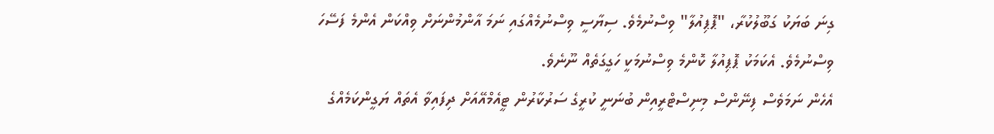ގިނަ ބަޔަކު ގަބޫލުކުރާ، "ޕޮޕިއުލާ" ވިސްނުމެވެ. ސިޔާސީ ވިސްނުމެއްގައި ނަމަ އާންމުންނަށް ވިއްކަން އެންމެ ފަސޭހަ ވިސްނުމެވެ. އެކަމަކު ޕޮޕިއުލާ ކޮންމެ ވިސްނުމަކީ ހަގީގަތެއް ނޫނެވެ.
އެހެން ނަމަވެސް ފިނޭންސް މިނިސްޓްރީއިން ބުނަނީ ކުރީގެ ސަރުކާރުން ޓީއެމްއޭއަށް ދިފައިވާ އެތައް ޔަގީންކަމެއްގެ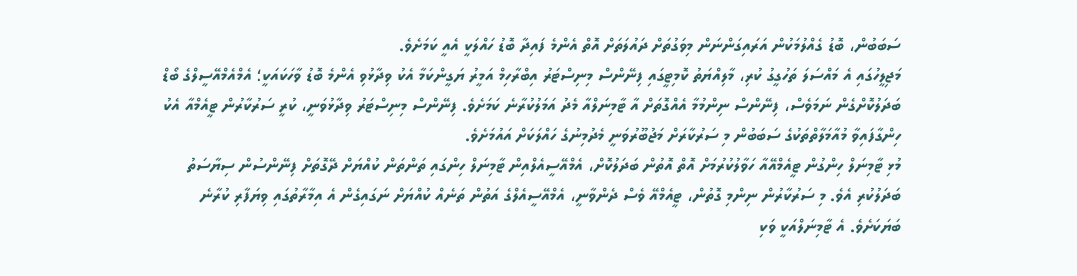ސަބަބުން، ބޮޑު ގެއްލުމަކުން އަރައިގަންނަން މިވަގުތަށް ދައުލަތަށް އޮތް އެންމެ ފައިދާ ބޮޑު ހައްލަކީ އެއީ ކަމަށެވެ.
މަޖިލީހުގައި އެ މައްސަލަ ތަހުގީގު ކުރި، މާލިއްޔަތު ކޮމިޓީގައި ފިނޭންސް މިނިސްޓަރު އިބްރާހިމް އަމީރު ޔަގީންކަމާ އެކު ވިދާޅުވި އެންމެ ބޮޑު ވާހަކައަކީ؛ އެމްއެމްއޭސީލްގެ ބޯޑް ބަދަލުކޮށްގެން ނަމަވެސް، ފިނޭންސް ނިންމުމާ އެއްގޮތަށް އާ ޓާމިނަލްއާ މެދު އަމަލުކުރާނެ ކަމަށެވެ. ފިނޭންސް މިނިސްޓަރު ވިދާޅުވަނީ، ކުރީ ސަރުކާރުން ޓީއެމްއާ އެކު ހިންގާފައިވާ މުއާމަލާތްތަކުގެ ސަބަބުން މި ސަރުކާރަށް މަޖުބޫރުވަނީ މެދުމިނުގެ ހައްލަކަށް އައުމަށެވެ.
މުޅި ޓާމިނަލް ހިންގުން ޓީއެމްއޭއާ ހަވާލުކުރުމަށް އޮތް އޮތުން ބަދަލުކޮށް، އެމްއޭސީއެލްއިން ޓާމިނަލް ހިންގައި ތަންތަން ކުއްޔަށް ދޭގޮތަށް ފިނޭންސުން ސިޔާސަތު ބަދަލުކުރި އެވެ. މި ސަރުކާރުން ނިންމި ގޮތުން، ޓީއެމްއޭ ވެސް ދެންވާނީ، އެމްއޭސީއެލްގެ އަތުން ތަނެއް ކުއްޔަށް ނަގައިގެން އެ އިމާރާތުގައި ވިޔަފާރި ކުރާނެ ބަޔަކަށެވެ. އެ ޓާމިނަލްއަކީ ވަކި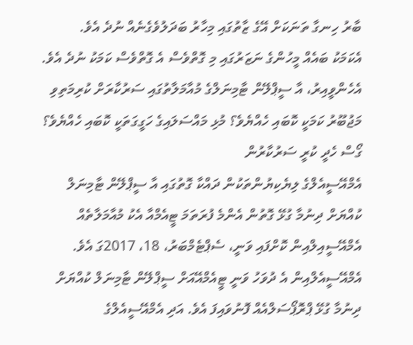ބާރު ހިނގާ ތަނަކަށް އޭގެ ޒާތުގައި މިހާރު ބަދަލުވެގެނެއް ނުދެ އެވެ.
އެކަމަކު ބައެއް މީހުންގެ ނަޒަރުގައި މި ގޮތްވެސް އެ ގޮތްވެސް ކަމަކު ނުދެ އެވެ. އެހެންވީއިރު، އާ ސީޕްލޭން ޓާމިނަލްގެ މުއާމަލާތުގައި ސަރުކާރަށް ކުރިމަތިވި މަޖުބޫރު ކަމަކީ ކޮބައި ހެއްޔެވެ؟ މުޅި މައްސަލައިގެ ހަގީގަތަކީ ކޮބައި ހެއްޔެވެ؟
ގޯސް ހެދީ ކުރީ ސަރުކާރުން
އެމްއޭސީއެލްގެ ލިޔެކިޔުންތަކުން ދައްކާ ގޮތުގައި އާ ސީޕްލޭން ޓާމިނަލް ކުއްޔަށް ދިނުމާ ގުޅޭ ގޮތުން އެންމެ ފުރަތަމަ ޓީއެމްއާ އެކު މުއާމަލާތެއް އެމްއޭސީއިލްއިން ކޮށްފައި ވަނީ، ސެޕްޓެމްބަރު، 18، 2017ގަ އެވެ. އެމްއޭސީއެލްއިން އެ ދުވަހު ވަނީ ޓީއެމްއޭއަށް ސީޕްލޭން ޓާމިނަލް ކުއްޔަށް ދިނުމާ ގުޅޭ ޕްރޮޕޯސަލްއެއް ފޮނުވައިފަ އެވެ. އަދި އެމްއޭސީއެލްގެ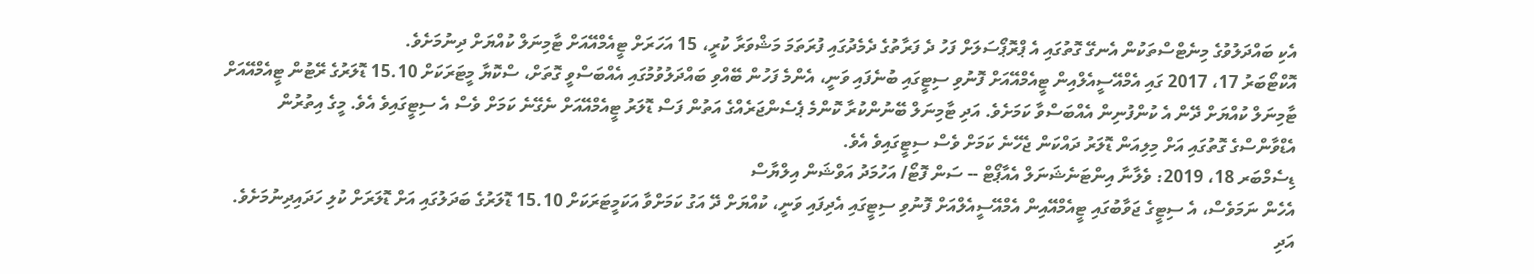އެކި ބައްދަލުވުގެ މިނެޓްސްތަކުން އެނގޭ ގޮތުގައި އެ ޕްރޮޕޯސަލަށް ފަހު ދެ ފަރާތުގެ ދެމެދުގައި ފުރަތަމަ މަޝްވަރާ ކުރީ، 15 އަހަރަށް ޓީއެމްއޭއަށް ޓާމިނަލް ކުއްޔަށް ދިނުމަށެވެ.
އޮކްޓޯބަރު 17، 2017 ގައި އެމްއޭސީއެލްއިން ޓީއެމްއޭއަށް ފޮނުވި ސިޓީގައި ބުނެފައި ވަނީ، އެންމެ ފަހުން ބޭއްވި ބައްދަލުވުމުގައި އެއްބަސްވީ ގޮތަށް، ސްކޮޔާ މީޓަރަކަށް 15.10 ޑޮލަރުގެ ރޭޓުން ޓީއެމްއޭއަށް ޓާމިނަލް ކުއްޔަށް ދޭން އެ ކުންފުނިން އެއްބަސްވާ ކަމަށެވެ. އަދި ޓާމިނަލް ބޭނުންކުރާ ކޮންމެ ޕެސެންޖަރެއްގެ އަތުން ފަސް ޑޮލަރު ޓީއެމްއޭއަށް ނެގޭނެ ކަމަށް ވެސް އެ ސިޓީގައިވެ އެވެ. މީގެ އިތުރުން އެޑްވާންސްގެ ގޮތުގައި އަށް މިލިއަން ޑޮލަރު ދައްކަން ޖެހޭނެ ކަމަށް ވެސް ސިޓީގައިވެ އެވެ.
ޑިސެމްބަރ 18، 2019: ވެލާނާ އިންޓަނެޝަނަލް އެއާޕޯޓް -- ސަން ފޮޓޯ/ އަހުމަދު އަވްޝަން އިލްޔާސް
އެހެން ނަމަވެސް، އެ ސިޓީގެ ޖަވާބުގައި ޓީއެމްއޭއިން އެމްއޭސީއެލްއަށް ފޮނުވި ސިޓީގައި އެދިފައި ވަނީ، ކުއްޔަށް ދޭ އަގު ކަމަށްވާ އަކަމީޓަރަކަށް 15.10 ޑޮލަރުގެ ބަދަލުގައި އަށް ޑޮލަރަށް ކުލި ހަދައިދިނުމަށެވެ. އަދި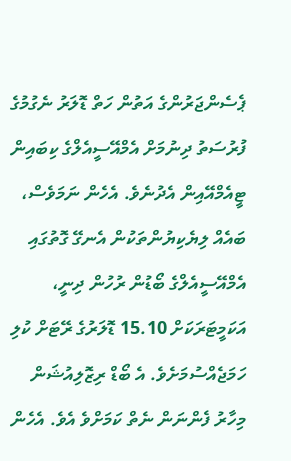ޕެސެންޖަރުންގެ އަތުން ހަތް ޑޮލަރު ނެގުމުގެ ފުރުސަތު ދިނުމަށް އެމްއޭސީއެލްގެ ކިބައިން ޓީއެމްއޭއިން އެދުނެވެ. އެހެން ނަމަވެސް، ބައެއް ލިޔެކިޔުންތަކުން އެނގޭ ގޮތުގައި އެމްއޭސީއެލްގެ ބޯޑުން ރުހުން ދިނީ، އަކަމީޓަރަކަށް 15.10 ޑޮލަރުގެ ރޭޓަށް ކުލި ހަމަޖެއްސުމަށެވެ. އެ ބޯޑް ރިޒޮލިއުޝަން މިހާރު ފެންނަން ނެތް ކަމަށްވެ އެވެ. އެހެން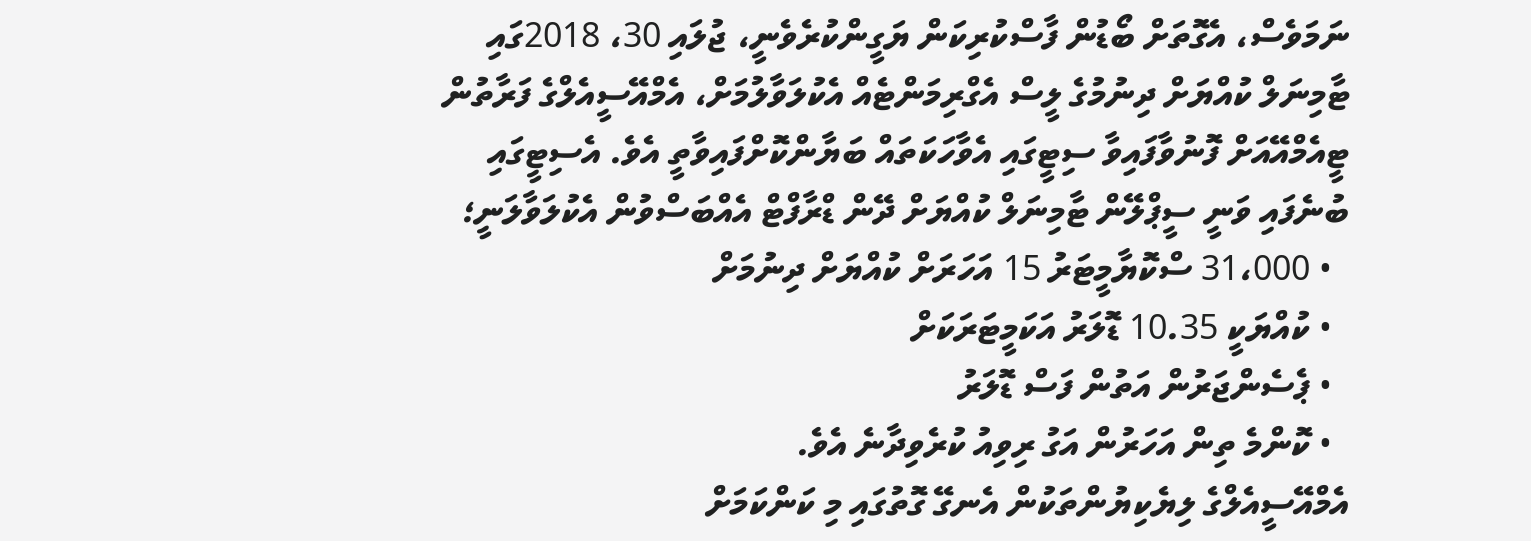ނަމަވެސް، އެގޮތަށް ބޯޑުން ފާސްކުރިކަން ޔަގީންކުރެވެނީ، ޖުލައި 30، 2018ގައި ޓާމިނަލް ކުއްޔަށް ދިނުމުގެ ލީސް އެގްރިމަންޓެއް އެކުލަވާލުމަށް، އެމްއޭސީއެލްގެ ފަރާތުން ޓީއެމްއޭއަށް ފޮނުވާފައިވާ ސިޓީގައި އެވާހަކަތައް ބަޔާންކޮށްފައިވާތީ އެވެ. އެސިޓީގައި ބުނެފައި ވަނީ ސީޕްލޭން ޓާމިނަލް ކުއްޔަށް ދޭން ޑްރާފްޓް އެއްބަސްވުން އެކުލަވާލަނީ؛
  • 31،000 ސްކޮޔާމީޓަރު 15 އަހަރަށް ކުއްޔަށް ދިނުމަށް
  • ކުއްޔަކީ 10.35 ޑޮލަރު އަކަމީޓަރަކަށް
  • ޕެސެންޖަރުން އަތުން ފަސް ޑޮލަރު
  • ކޮންމެ ތިން އަހަރުން އަގު ރިވިއު ކުރެވިދާނެ އެވެ.
އެމްއޭސީއެލްގެ ލިޔެކިޔުންތަކުން އެނގޭ ގޮތުގައި މި ކަންކަމަށް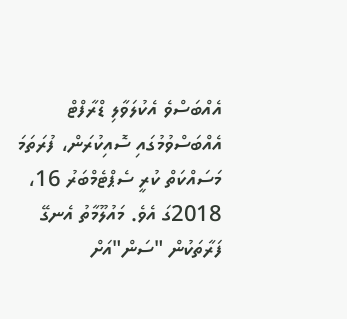އެއްބަސްވެ އެކުލަވާލި ޑްރާފްޓް އެއްބަސްވުމުގައި ސޮއިކުރަން، ފުރަތަމަ މަސައްކަތް ކުރީ ސެޕްޓެމްބަރު 16، 2018ގަ އެވެ. މައުލޫމާތު އެނގޭ ފަރާތަކުން "ސަން"އަށް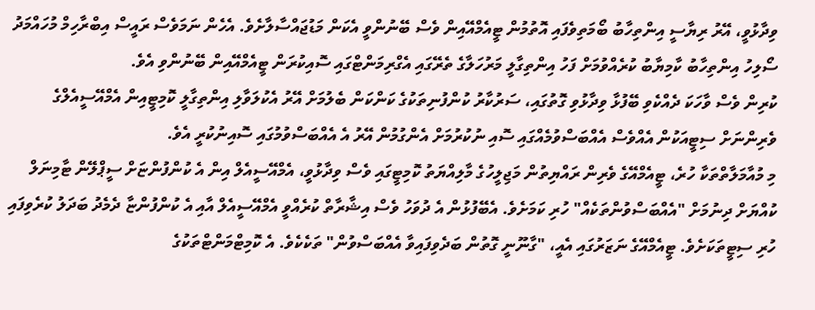ވިދާޅުވީ، އޭރު ރިޔާސީ އިންތިހާބު ބޯމަތިވެފައި އޮތުމުން ޓީއެމްއޭއިން ވެސް ބޭނުންވީ އެކަން މަޑުޖައްސާލާށެވެ. އެހެން ނަމަވެސް ރައީސް އިބްރާހިމް މުހައްމަދު ސޯލިހު އިންތިހާބު ކާމިޔާބު ކުރެއްވުމަށް ފަހު އިންތިގާލީ މަރުހަލާގެ ތެރޭގައި އެގްރިމަންޓްގައި ސޮއިކުރަން ޓީއެމްއޭއިން ބޭނުންވި އެވެ.
ކުރިން ވެސް ވާހަކަ ދެއްކެވި ބޭފުޅާ ވިދާޅުވި ގޮތުގައި، ސަރުކާރު ކުންފުނިތަކުގެ ކަންކަން ބެލުމަށް އޭރު އެކުލަވާލި އިންތިގާލީ ކޮމިޓީއިން އެމްއޭސީއެލްގެ ވެރިންނަށް ސިޓީއަކުން އެއްވެސް އެއްބަސްވުމެއްގައި ސޮއި ނުކުރުމަށް އެންގުމުން އޭރު އެ އެއްބަސްވުމުގައި ސޮއިނުކުރީ އެވެ.
މި މުއާމަލާތްތަކާ ހުރެ، ޓީއެމްއޭގެ ވެރިން ރައްޔިތުން މަޖިލީހުގެ މާލިއްޔަތު ކޮމިޓީގައި ވެސް ވިދާޅުވީ، އެމްއޭސީއެލް އިން އެ ކުންފުންޏަށް ސީޕްލޭން ޓާމިނަލް ކުއްޔަށް ދިނުމަށް "އެއްބަސްވުންތަކެއް" ހުރި ކަމަށެވެ. އެބޭފުޅުން އެ ދުވަހު ވެސް އިޝާރާތް ކުރެއްވީ އެމްއޭސީއެލް އާއި އެ ކުންފުންޏާ ދެމެދު ބަދަލު ކުރެވިފައި ހުރި ސިޓީތަކަށެވެ. ޓީއެމްއޭގެ ނަޒަރުގައި އެއީ، "ގާނޫނީ ގޮތުން ބަދެވިފައިވާ އެއްބަސްވުން" ތަކެކެވެ. އެ ކޮމިޓްމަންޓްތަކުގެ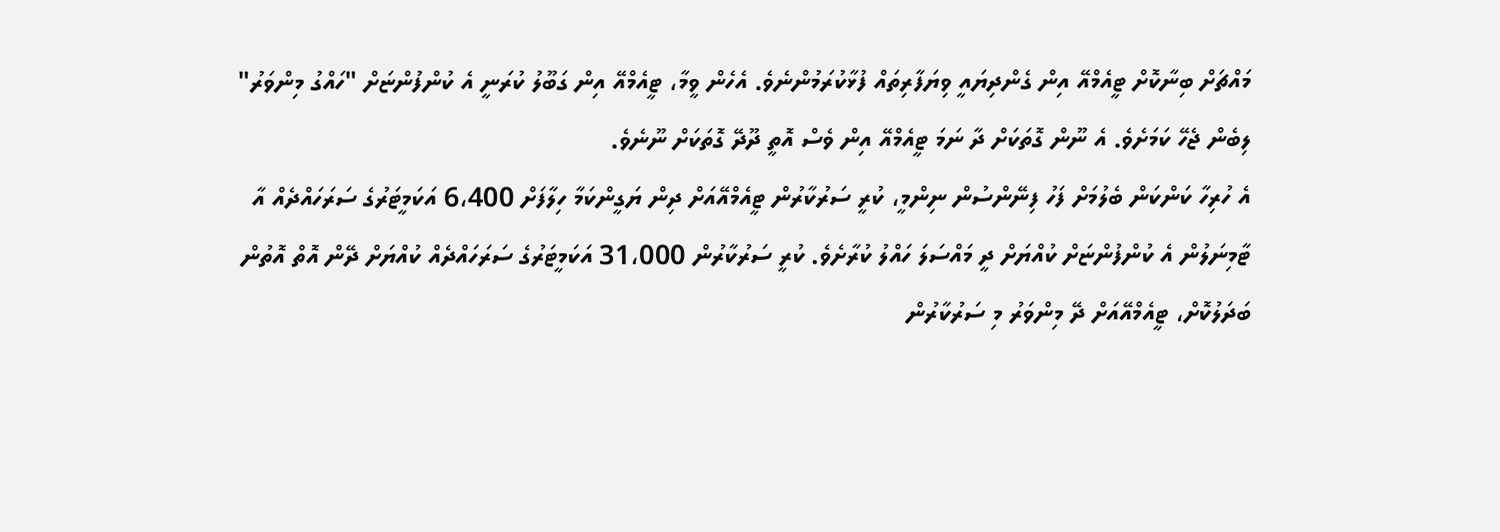މައްޗަށް ބިނާކޮށް ޓީއެމްއޭ އިން ގެންދިޔައީ ވިޔަފާރިތައް ފުޅާކުރަމުންނެވެ. އެހެން ވީމާ، ޓީއެމްއޭ އިން ގަބޫލު ކުރަނީ އެ ކުންފުންޏަށް "ހައްގު މިންވަރު" ލިބެން ޖެހޭ ކަމަށެވެ. އެ ނޫން ގޮތަކަށް ދާ ނަމަ ޓީއެމްއޭ އިން ވެސް އޮތީ ދޫދޭ ގޮތަކަށް ނޫނެވެ.
އެ ހުރިހާ ކަންކަން ބެލުމަށް ފަހު ފިނޭންސުން ނިންމީ، ކުރީ ސަރުކާރުން ޓީއެމްއޭއަށް ދިން ޔަގީންކަމާ ހިލާފަށް 6،400 އަކަމީޓަރުގެ ސަރަހައްދެއް އާ ޓާމިނަލުން އެ ކުންފުންޏަށް ކުއްޔަށް ދީ މައްސަލަ ހައްލު ކުރާށެވެ. ކުރީ ސަރުކާރުން 31،000 އަކަމީޓަރުގެ ސަރަހައްދެއް ކުއްޔަށް ދޭން އޮތް އޮތުން ބަދަލުކޮށް، ޓީއެމްއޭއަށް ދޭ މިންވަރު މި ސަރުކާރުން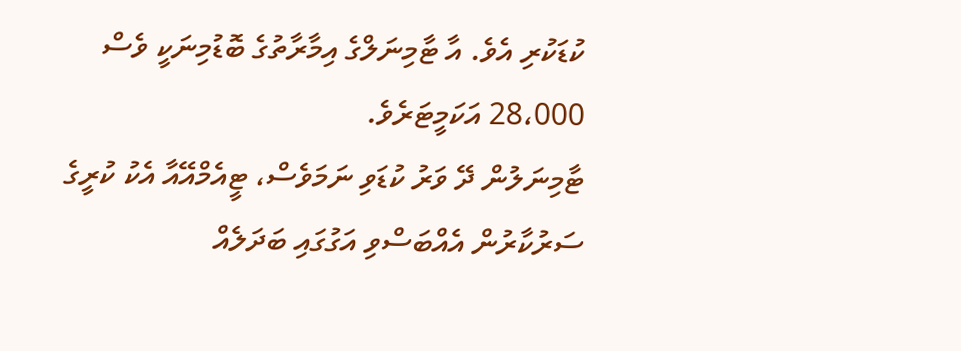ކުޑަކުރި އެވެ. އާ ޓާމިނަލްގެ އިމާރާތުގެ ބޮޑުމިނަކީ ވެސް 28،000 އަކަމީޓަރެވެ.
ޓާމިނަލުން ދޭ ވަރު ކުޑަވި ނަމަވެސް، ޓީއެމްއޭއާ އެކު ކުރީގެ ސަރުކާރުން އެއްބަސްވި އަގުގައި ބަދަލެއް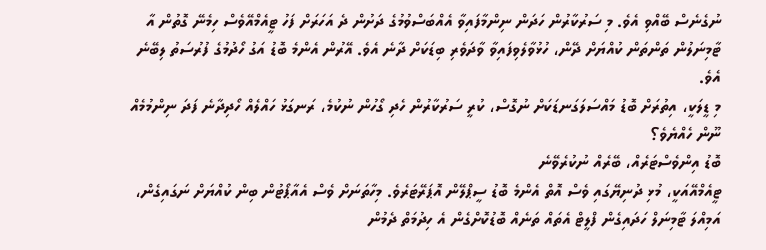ނުގެނެސް ބޭއްވި އެވެ. މި ސަރުކާރުން ހަދަން ނިންމާފައިވާ އެއްބަސްވުމުގެ ދަށުން ދެ އަހަރަށް ފަހު ޓީއެމްއޭވެސް ހިމެނޭ ގޮތުން އާ ޓާމިނަލުން ތަންތަން ކުއްޔަށް ދޭން، ހުޅުވާލެވިފައިވާ ވާދަވެރި ބިޑަކަށް ދާނެ އެވެ. އޭރުން އެންމެ ބޮޑު އަގު ހޯދުމުގެ ފުރުސަތު ލިބޭނެ އެވެ.
މި ޑީލަކީ، އިތުރަށް ބޮޑު މައްސަލަގަނޑަކަށް ނުގޮސް، ކުރީ ސަރުކާރުން ހެދި ގޯހުން ނުކުމެ، ރަނގަޅު ހައްލެއް ހޯދިދާނެ ފަދަ ނިންމުމެއް ނޫން ހެއްޔެވެ؟
ބޮޑު އިންވެސްޓަރެއް، ބޭރެއް ނުކުރެވޭނެ
ޓީއެމްއޭއަކީ، މުޅި ދުނިޔޭގައި ވެސް އޮތް އެންމެ ބޮޑު ސީޕްލޭން އޮޕަރޭޓަރެވެ. މިހާތަނަށް ވެސް އެއާޕޯޓުން ބިން ކުއްޔަށް ނަގައިގެން، އަމިއްލަ ޓާމިނަލް ހަދައިގެން ފްލީޓް އެތައް ތަނެއް ބޮޑުކޮށްގެން އެ ހިދުމަތް ދެމުން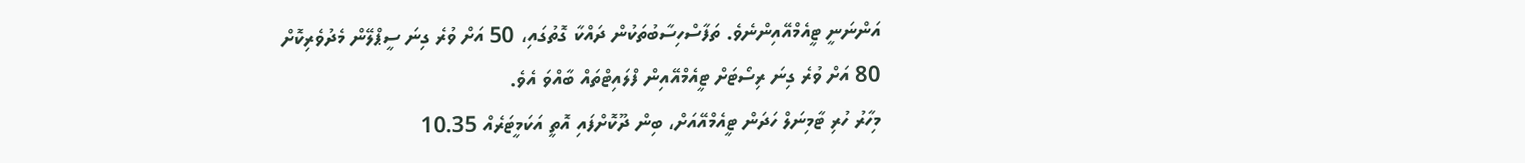އަންނަނީ ޓީއެމްއޭއިންނެވެ. ތަފާސްހިސާބުތަކުން ދައްކާ ގޮތުގައި، 50 އަށް ވުރެ ގިނަ ސީޕްލޭން މެދުވެރިކޮށް 80 އަށް ވުރެ ގިނަ ރިސޯޓަށް ޓީއެމްއޭއިން ފްލައިޓްތައް ބާއްވަ އެވެ.
މިހާރު ހުރި ޓާމިނަލް ހަދަން ޓީއެމްއޭއަށް، ބިން ދޫކޮށްފައި އޮތީ އަކަމީޓަރެއް 10.35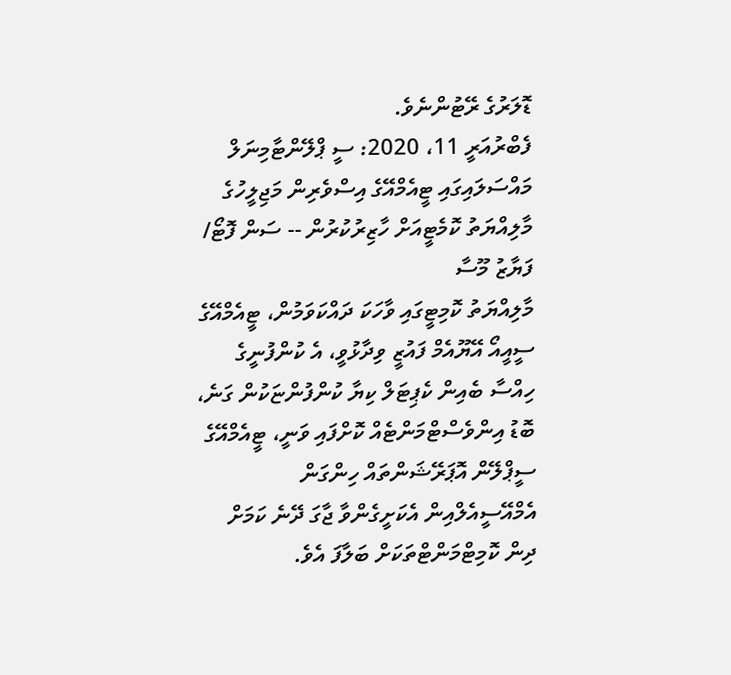ޑޮލަރުގެ ރޭޓުންނެވެ.
ފެބްރުއަރީ 11، 2020: ސީ ޕްލޭންޓާމިނަލް މައްސަލައިގައި ޓީއެމްއޭގެ އިސްވެރިން މަޖިލީހުގެ މާލިއްޔަތު ކޮމެޓީއަށް ހާޒިރުކުރުން -- ސަން ފޮޓޯ/ ފަޔާޒު މޫސާ
މާލިއްޔަތު ކޮމިޓީގައި ވާހަކަ ދައްކަވަމުން، ޓީއެމްއޭގެ ސީއީއޯ އޭޔޫއެމް ފައުޒީ ވިދާޅުވީ، އެ ކުންފުނީގެ ހިއްސާ ބެއިން ކެޕިޓަލް ކިޔާ ކުންފުންޏަކުން ގަނެ، ބޮޑު އިންވެސްޓްމަންޓެއް ކޮށްފައި ވަނީ، ޓީއެމްއޭގެ ސީޕްލޭން އޮޕަރޭޝަންތައް ހިންގަން އެމްއޭސީއެލްއިން އެކަށީގެންވާ ޖާގަ ދޭނެ ކަމަށް ދިން ކޮމިޓްމަންޓްތަކަށް ބަލާފަ އެވެ.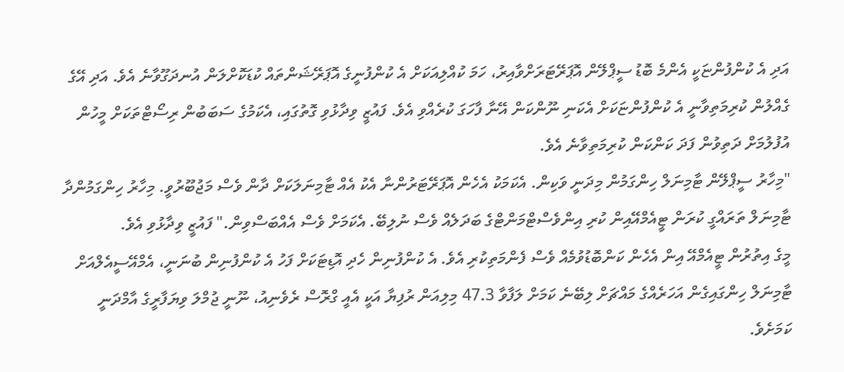އަދި އެ ކުންފުންޏަކީ އެންމެ ބޮޑު ސީޕްލޭން އޮޕަރޭޓަރަށްވާއިރު، ހަމަ ކުއްލިއަކަށް އެ ކުންފުނީގެ އޮޕަރޭޝަންތައް ކުޑަކޮށްލަން އުނދަގޫވާނެ އެވެ. އަދި އޭގެ ގެއްލުން ކުރިމަތިވާނީ އެ ކުންފުންޏަކަށް އެކަނި ނޫންކަން އޭނާ ފާހަގަ ކުރެއްވި އެވެ. ފައުޒީ ވިދާޅުވި ގޮތުގައި، އެކަމުގެ ސަބަބުން ރިސޯޓްތަކަށް މީހުން އުފުލުމަށް ދަތިވުން ފަދަ ކަންކަން ކުރިމަތިވާނެ އެވެ.
"މިހާރު ސީޕްލޭން ޓާމިނަލް ހިންގަމުން މިދަނީ ވަކިން. އެކަމަކު އެހެން އޮޕަރޭޓަރުންނާ އެކު އެއް ޓާމިނަލަކަށް ދާން ވެސް މަޖުބޫރުވީ. މިހާރު ހިންގަމުންދާ ޓާމިނަލް ތަރައްގީ ކުރަން ޓީއެމްއޭއިން ކުރި އިންވެސްޓްމަންޓްގެ ބަދަލެއް ވެސް ނުލިބޭ. އެކަމަށް ވެސް އެއްބަސްވިން." ފައުޒީ ވިދާޅުވި އެވެ.
މީގެ އިތުރުން ޓީއެމްއޭ އިން އެހެން ކަންބޮޑުވުމެއް ވެސް ފެންމަތިކުރި އެވެ. އެ ކުންފުނިން ހެދި އޮޑިޓަކަށް ފަހު އެ ކުންފުނިން ބުނަނީ، އެމްއޭސީއެލްއަށް ޓާމިނަލް ހިންގައިގެން އަހަރެއްގެ މައްޗަށް ލިބޭނެ ކަމަށް ލަފާވާ 47.3 މިލިއަން ރުފިޔާ އަކީ އެއީ ގްރޮސް ރެވެނިއު، ނޫނީ ޖުމްލަ ވިޔަފާރީގެ އާމްދަނީ ކަމަށެވެ.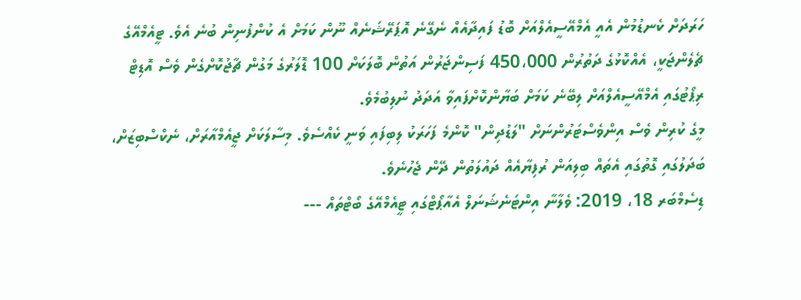ހަރަދަށް ކެނޑުމުން އެއީ އެމްއޭސީއެލްއަށް ބޮޑު ފައިދާއެއް ނެގޭނެ އޮޕަރޭޝަނެއް ނޫން ކަމަށް އެ ކުންފުނިން ބުނެ އެވެ. ޓީއެމްއޭގެ ޗެލެންޖަކީ، އެއްކޮޅުގެ ދަތުރުން 450،000 ފަސިންޖަރުން އަތުން ބޮލަކަށް 100 ޑޮލަރުގެ މަގުން ޗާޖުކޮށްގެން ވެސް އޮޑިޓް ރިޕޯޓުގައި އެމްއޭސީއެލްއަށް ލިބޭނެ ކަމަށް ބަޔާންކޮށްފައިވާ އަދަދު ނުލިބުމެވެ.
މީގެ ކުރިން ވެސް އިންވެސްޓަރުންނަށް "ލަޑުދިން" ކޮންމެ ފަހަރަކު ލިބިފައި ވަނީ ކެއްސެވެ. މިސާލަކަށް ޖީއެމްއާރަށް، ނެކްސްބިޒަށް، ބަދަލުގައި ގޮތުގައި އެތައް ބިލިއަން ރުފިޔާއެއް ދައުލަތުން ދޭން ޖެހުނެވެ.
ޑިސެމްބަރ 18، 2019: ވެލާނާ އިންޓަނެޝަނަލް އެއާޕޯޓްގައި ޓީއެމްއޭގެ ބޯޓްތައް ---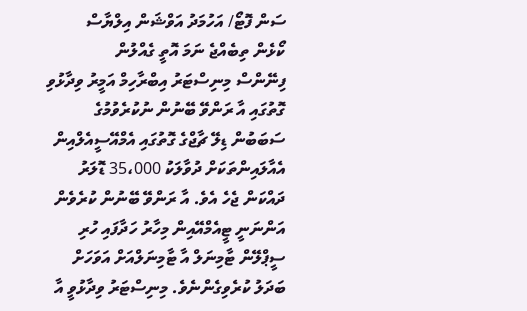ސަން ފޮޓޯ/ އަހުމަދު އަވްޝަން އިލްޔާސް
ކޯޅެން ތިބެއްޖެ ނަމަ އޮތީ ގެއްލުން
ފިނޭންސް މިނިސްޓަރު އިބްރާހިމް އަމީރު ވިދާޅުވި ގޮތުގައި އާ ރަންވޭ ބޭނުން ނުކުރެވުމުގެ ސަބަބުން ޑިލޭ ޗާޖްގެ ގޮތުގައި އެމްއޭސީއެލްއިން އެއާލައިންތަކަށް ދުވާލަކު 35،000 ޑޮލަރު ދައްކަން ޖެހެ އެވެ. އާ ރަންވޭ ބޭނުން ކުރެވެން އަންނަނީ ޓީއެމްއޭއިން މިހާރު ހަދާފައި ހުރި ސީޕްލޭން ޓާމިނަލް އާ ޓާމިނަލްއަށް އަވަހަށް ބަދަލު ކުރެވިގެންނެވެ. މިނިސްޓަރު ވިދާޅުވީ އާ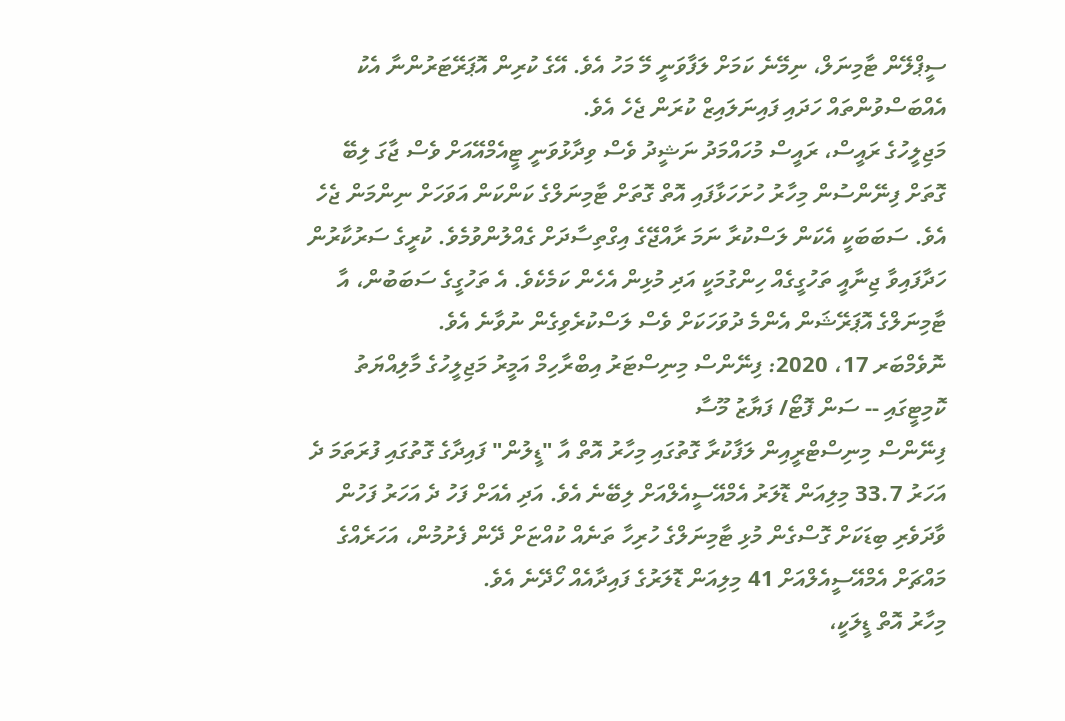ސީޕްލޭން ޓާމިނަލް، ނިމޭނެ ކަމަށް ލަފާވަނީ މޭ މަހު އެވެ. އޭގެ ކުރިން އޮޕަރޭޓަރުންނާ އެކު އެއްބަސްވުންތައް ހަދައި ފައިނަލައިޒް ކުރަން ޖެހެ އެވެ.
މަޖިލީހުގެ ރައީސް، ރައީސް މުހައްމަދު ނަޝީދު ވެސް ވިދާޅުވަނީ ޓީއެމްއޭއަށް ވެސް ޖާގަ ލިބޭ ގޮތަށް ފިނޭންސުން މިހާރު ހުށަހަޅާފައި އޮތް ގޮތަށް ޓާމިނަލްގެ ކަންކަން އަވަހަށް ނިންމަން ޖެހެ އެވެ. ސަބަބަކީ އެކަން ލަސްކުރާ ނަމަ ރާއްޖޭގެ އިގްތިސާދަށް ގެއްލުންވުމެވެ. ކުރީގެ ސަރުކާރުން ހަދާފައިވާ ޖިނާއީ ތަހުގީގެއް ހިންގުމަކީ އަދި މުޅިން އެހެން ކަމެކެވެ. އެ ތަހުގީގެ ސަބަބުން، އާ ޓާމިނަލްގެ އޮޕަރޭޝަން އެންމެ ދުވަހަކަށް ވެސް ލަސްކުރެވިގެން ނުވާނެ އެވެ.
ނޮވެމްބަރ 17، 2020: ފިނޭންސް މިނިސްޓަރު އިބްރާހިމް އަމީރު މަޖިލީހުގެ މާލިއްޔަތު ކޮމިޓީގައި -- ސަން ފޮޓޯ/ ފަޔާޒު މޫސާ
ފިނޭންސް މިނިސްޓްރީއިން ލަފާކުރާ ގޮތުގައި މިހާރު އޮތް އާ "ޑީލުން" ފައިދާގެ ގޮތުގައި ފުރަތަމަ ދެ އަހަރު 33.7 މިލިއަން ޑޮލަރު އެމްއޭސީއެލްއަށް ލިބޭނެ އެވެ. އަދި އެއަށް ފަހު ދެ އަހަރު ފަހުން ވާދަވެރި ބިޑަކަށް ގޮސްގެން މުޅި ޓާމިނަލްގެ ހުރިހާ ތަނެއް ކުއްޏަށް ދޭން ފެށުމުން، އަހަރެއްގެ މައްޗަށް އެމްއޭސީއެލްއަށް 41 މިލިއަން ޑޮލަރުގެ ފައިދާއެއް ހޯދޭނެ އެވެ.
މިހާރު އޮތް ޑީލަކީ،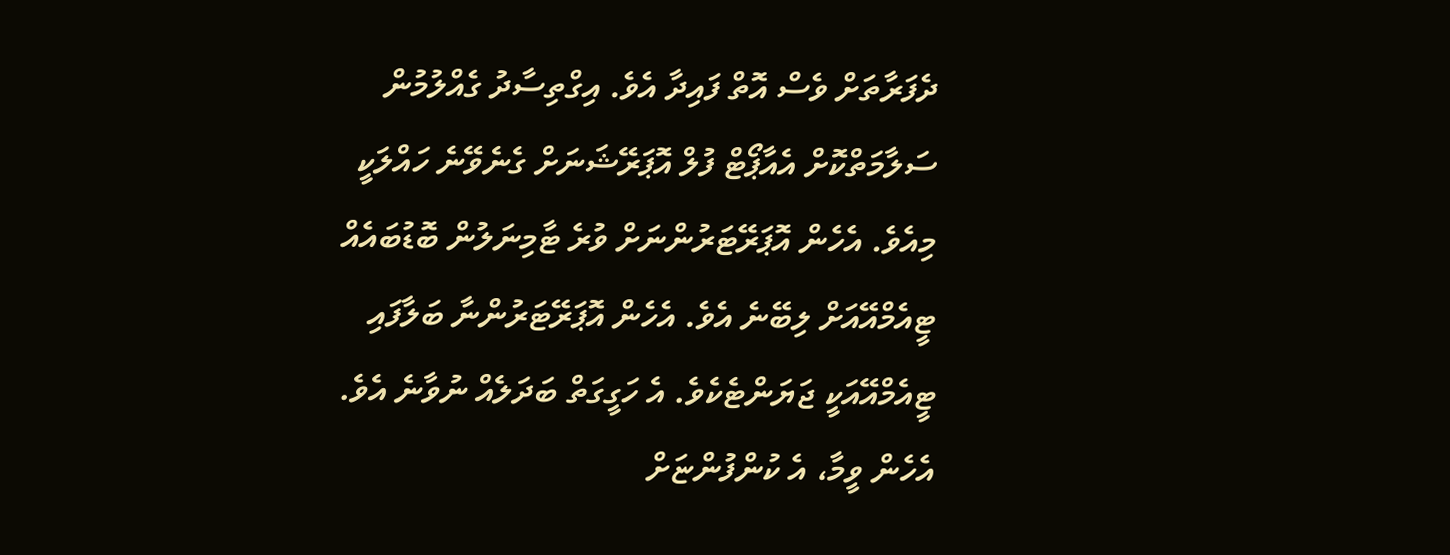ދެފަރާތަށް ވެސް އޮތް ފައިދާ އެވެ. އިގްތިސާދު ގެއްލުމުން ސަލާމަތްކޮށް އެއާޕޯޓް ފުލް އޮޕަރޭޝަނަށް ގެނެވޭނެ ހައްލަކީ މިއެވެ. އެހެން އޮޕަރޭޓަރުންނަށް ވުރެ ޓާމިނަލުން ބޮޑުބައެއް ޓީއެމްއޭއަށް ލިބޭނެ އެވެ. އެހެން އޮޕަރޭޓަރުންނާ ބަލާފައި ޓީއެމްއޭއަކީ ޖަޔަންޓެކެވެ. އެ ހަގީގަތް ބަދަލެއް ނުވާނެ އެވެ. އެހެން ވީމާ، އެ ކުންފުންޏަށް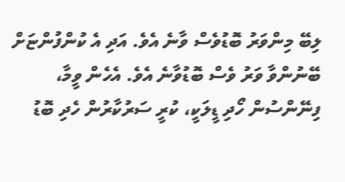ލިބޭ މިންވަރު ބޮޑުވެސް ވާނެ އެވެ. އަދި އެ ކުންފުންޏަށް ބޭނުންވާ ވަރު ވެސް ބޮޑުވާނެ އެވެ. އެހެން ވީމާ، ފިނޭންސުން ހޯދި ޑީލަކީ، ކުރީ ސަރުކާރުން ހެދި ބޮޑު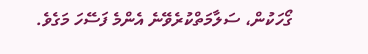ގޯހަކުން، ސަލާމަތްކުރެވޭނެ އެންމެ ފަސޭހަ މަގެވެ.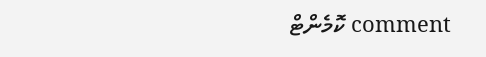comment ކޮމެންޓް